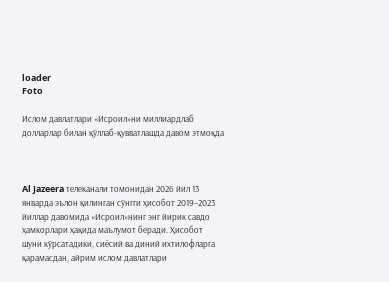loader
Foto

Ислом давлатлари «Исроил»ни миллиардлаб долларлар билан қўллаб-қувватлашда давом этмоқда



Al Jazeera телеканали томонидан 2026 йил 13 январда эълон қилинган сўнгги ҳисобот 2019–2023 йиллар давомида «Исроил»нинг энг йирик савдо ҳамкорлари ҳақида маълумот беради. Ҳисобот шуни кўрсатадики, сиёсий ва диний ихтилофларга қарамасдан, айрим ислом давлатлари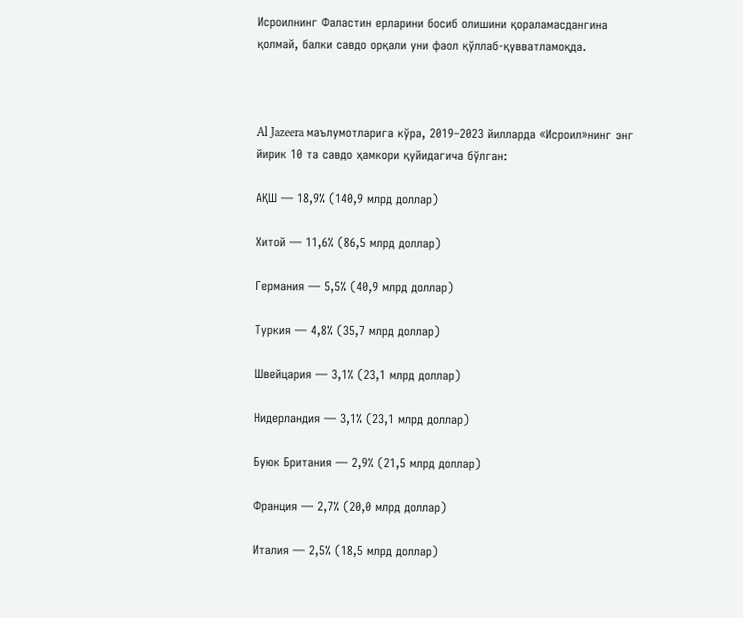Исроилнинг Фаластин ерларини босиб олишини қораламасдангина қолмай, балки савдо орқали уни фаол қўллаб-қувватламоқда.



Al Jazeera маълумотларига кўра, 2019–2023 йилларда «Исроил»нинг энг йирик 10 та савдо ҳамкори қуйидагича бўлган:

АҚШ — 18,9% (140,9 млрд доллар)

Хитой — 11,6% (86,5 млрд доллар)

Германия — 5,5% (40,9 млрд доллар)

Туркия — 4,8% (35,7 млрд доллар)

Швейцария — 3,1% (23,1 млрд доллар)

Нидерландия — 3,1% (23,1 млрд доллар)

Буюк Британия — 2,9% (21,5 млрд доллар)

Франция — 2,7% (20,0 млрд доллар)

Италия — 2,5% (18,5 млрд доллар)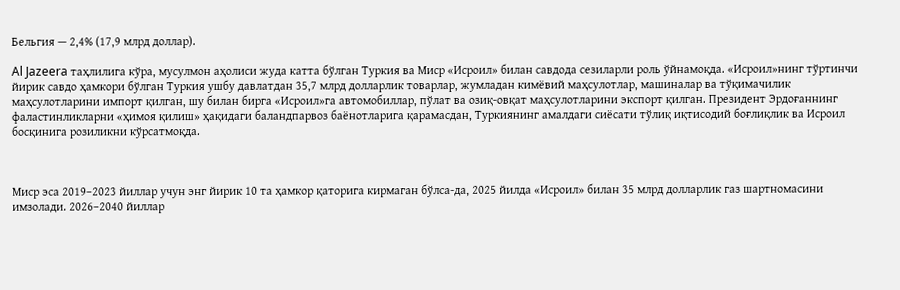Бельгия — 2,4% (17,9 млрд доллар).

Al Jazeera таҳлилига кўра, мусулмон аҳолиси жуда катта бўлган Туркия ва Миср «Исроил» билан савдода сезиларли роль ўйнамоқда. «Исроил»нинг тўртинчи йирик савдо ҳамкори бўлган Туркия ушбу давлатдан 35,7 млрд долларлик товарлар, жумладан кимёвий маҳсулотлар, машиналар ва тўқимачилик маҳсулотларини импорт қилган, шу билан бирга «Исроил»га автомобиллар, пўлат ва озиқ-овқат маҳсулотларини экспорт қилган. Президент Эрдоғаннинг фаластинликларни «ҳимоя қилиш» ҳақидаги баландпарвоз баёнотларига қарамасдан, Туркиянинг амалдаги сиёсати тўлиқ иқтисодий боғлиқлик ва Исроил босқинига розиликни кўрсатмоқда.



Миср эса 2019–2023 йиллар учун энг йирик 10 та ҳамкор қаторига кирмаган бўлса-да, 2025 йилда «Исроил» билан 35 млрд долларлик газ шартномасини имзолади. 2026–2040 йиллар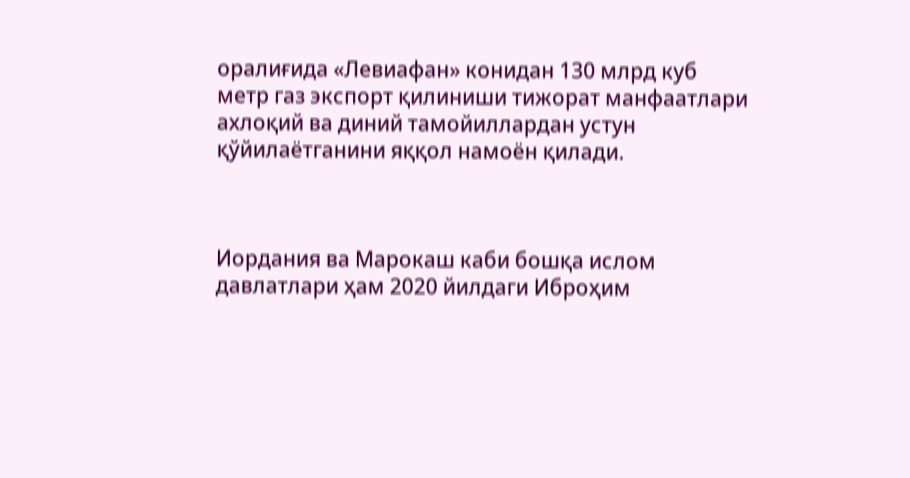оралиғида «Левиафан» конидан 130 млрд куб метр газ экспорт қилиниши тижорат манфаатлари ахлоқий ва диний тамойиллардан устун қўйилаётганини яққол намоён қилади.



Иордания ва Марокаш каби бошқа ислом давлатлари ҳам 2020 йилдаги Иброҳим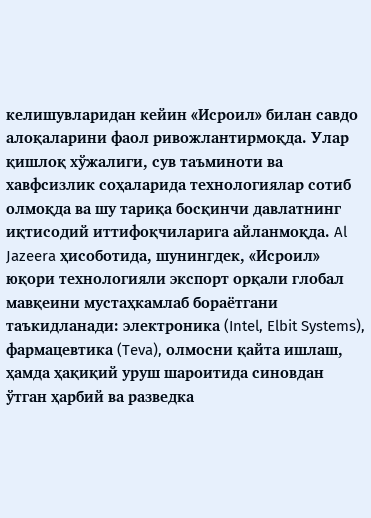келишувларидан кейин «Исроил» билан савдо алоқаларини фаол ривожлантирмоқда. Улар қишлоқ хўжалиги, сув таъминоти ва хавфсизлик соҳаларида технологиялар сотиб олмоқда ва шу тариқа босқинчи давлатнинг иқтисодий иттифоқчиларига айланмоқда. Al Jazeera ҳисоботида, шунингдек, «Исроил» юқори технологияли экспорт орқали глобал мавқеини мустаҳкамлаб бораётгани таъкидланади: электроника (Intel, Elbit Systems), фармацевтика (Teva), олмосни қайта ишлаш, ҳамда ҳақиқий уруш шароитида синовдан ўтган ҳарбий ва разведка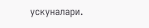ускуналари.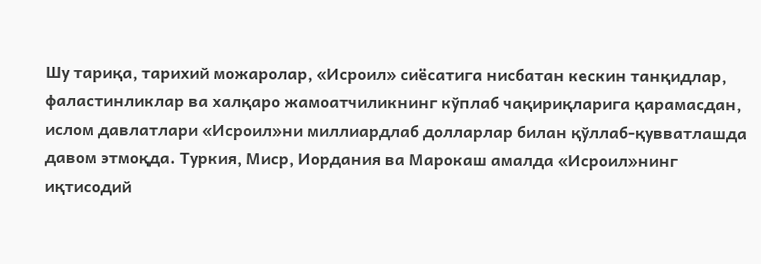Шу тариқа, тарихий можаролар, «Исроил» сиёсатига нисбатан кескин танқидлар, фаластинликлар ва халқаро жамоатчиликнинг кўплаб чақириқларига қарамасдан, ислом давлатлари «Исроил»ни миллиардлаб долларлар билан қўллаб-қувватлашда давом этмоқда. Туркия, Миср, Иордания ва Марокаш амалда «Исроил»нинг иқтисодий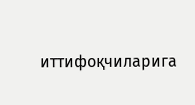иттифоқчиларига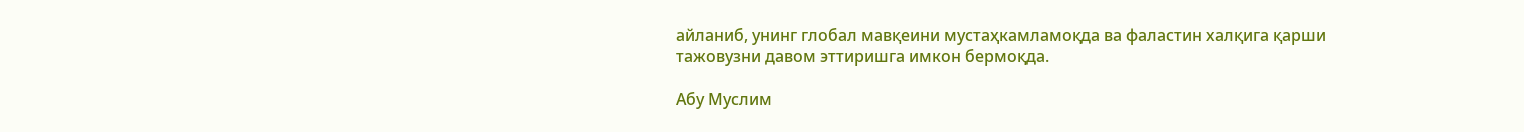айланиб, унинг глобал мавқеини мустаҳкамламоқда ва фаластин халқига қарши тажовузни давом эттиришга имкон бермоқда.

Абу Муслим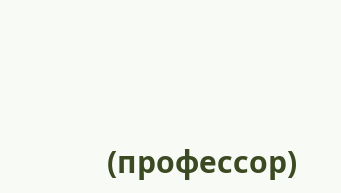(профессор)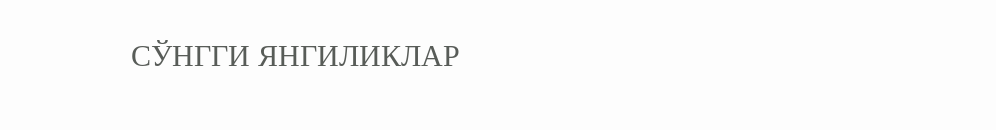СЎНГГИ ЯНГИЛИКЛАР